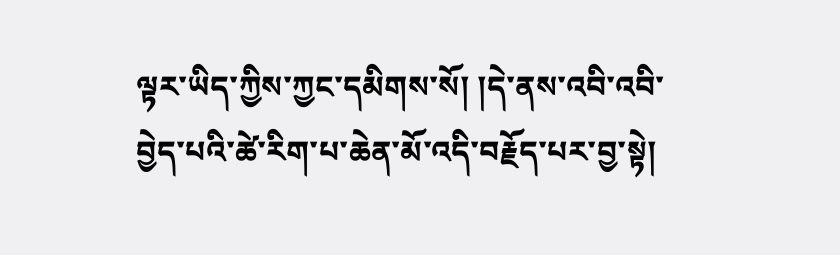ལྟར་ཡིད་ཀྱིས་ཀྱང་དམིགས་སོ། །དེ་ནས་འབི་འབི་བྱེད་པའི་ཚེ་རིག་པ་ཆེན་མོ་འདི་བརྗོད་པར་བྱ་སྟེ།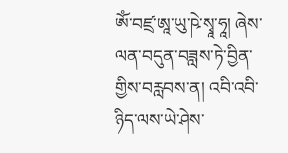ཨོཾ་བཛྲ་ཨཱ་ཡུ་ཥེ་སྭཱ་ཧཱ། ཞེས་ལན་བདུན་བཟླས་ཏེ་བྱིན་གྱིས་བརླབས་ན། འབི་འབི་ཉིད་ལས་ཡེ་ཤེས་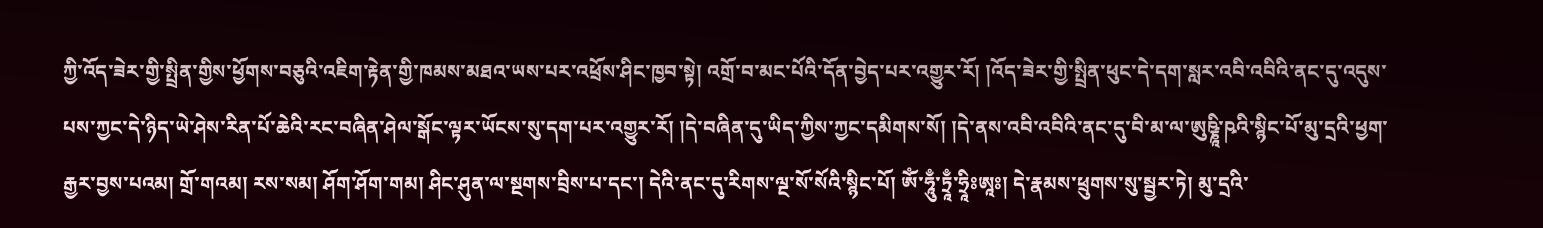ཀྱི་འོད་ཟེར་གྱི་སྤྲིན་གྱིས་ཕྱོགས་བཅུའི་འཇིག་རྟེན་གྱི་ཁམས་མཐའ་ཡས་པར་འཕྲོས་ཤིང་ཁྱབ་སྟེ། འགྲོ་བ་མང་པོའི་དོན་བྱེད་པར་འགྱུར་རོ། །འོད་ཟེར་གྱི་སྤྲིན་ཕུང་དེ་དག་སླར་འབི་འབིའི་ནང་དུ་འདུས་པས་ཀྱང་དེ་ཉིད་ཡེ་ཤེས་རིན་པོ་ཆེའི་རང་བཞིན་ཤེལ་སྒོང་ལྟར་ཡོངས་སུ་དག་པར་འགྱུར་རོ། །དེ་བཞིན་དུ་ཡིད་ཀྱིས་ཀྱང་དམིགས་སོ། །དེ་ནས་འབི་འབིའི་ནང་དུ་བི་མ་ལ་ཨུཥྞཱི་ཥའི་སྙིང་པོ་མུ་དྲའི་ཕྱག་རྒྱར་བྱས་པའམ། གྲོ་གའམ། རས་སམ། ཤོག་ཤོག་གམ། ཤིང་ཤུན་ལ་སྔགས་བྲིས་པ་དང་། དེའི་ནང་དུ་རིགས་ལྔ་སོ་སོའི་སྙིང་པོ། ཨོཾ་ཧཱུྃ་ཏྲཱྃ་ཧྲཱིཿཨཱཿ། དེ་རྣམས་ཕྲུགས་སུ་སྦྱར་ཏེ། མུ་དྲའི་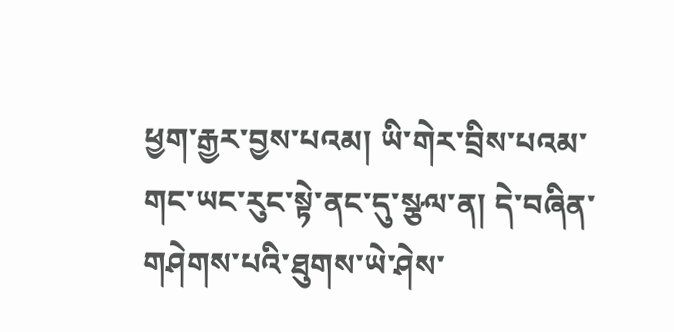ཕྱག་རྒྱར་བྱས་པའམ། ཡི་གེར་བྲིས་པའམ་གང་ཡང་རུང་སྟེ་ནང་དུ་སྩལ་ན། དེ་བཞིན་གཤེགས་པའི་ཐུགས་ཡེ་ཤེས་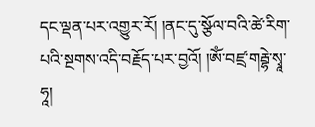དང་ལྡན་པར་འགྱུར་རོ། །ནང་དུ་སྩོལ་བའི་ཚེ་རིག་པའི་སྔགས་འདི་བརྗོད་པར་བྱའོ། །ཨོཾ་བཛྲ་གརྦྷེ་སྭཱ་ཧཱ།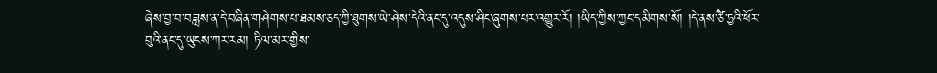ཞེས་བྱ་བ་བཟླས་ན་དེ་བཞིན་གཤེགས་པ་ཐམས་ཅད་ཀྱི་ཐུགས་ཡེ་ཤེས་དེའི་ནང་དུ་འདུས་ཤིང་ཞུགས་པར་འགྱུར་རོ། །ཡིད་ཀྱིས་ཀྱང་དམིགས་སོ། །དེ་ནས་ཙཻ་ཏྱའི་ཕོར་བུའི་ནང་དུ་ཡུངས་ཀར་རམ། ཏིལ་མར་གྱིས་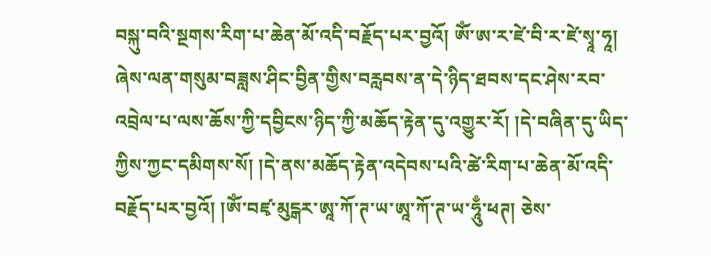བསྐུ་བའི་སྔགས་རིག་པ་ཆེན་མོ་འདི་བརྗོད་པར་བྱའོ། ཨོཾ་ཨ་ར་ཛེ་བི་ར་ཛེ་སྭཱ་ཧཱ། ཞེས་ལན་གསུམ་བཟླས་ཤིང་བྱིན་གྱིས་བརླབས་ན་དེ་ཉིད་ཐབས་དང་ཤེས་རབ་འབྲེལ་པ་ལས་ཆོས་ཀྱི་དབྱིངས་ཉིད་ཀྱི་མཆོད་རྟེན་དུ་འགྱུར་རོ། །དེ་བཞིན་དུ་ཡིད་ཀྱིས་ཀྱང་དམིགས་སོ། །དེ་ནས་མཆོད་རྟེན་འདེབས་པའི་ཚེ་རིག་པ་ཆེན་མོ་འདི་བརྗོད་པར་བྱའོ། །ཨོཾ་བཛྭ་མུངྒར་ཨཱ་ཀོ་ཊ་ཡ་ཨཱ་ཀོ་ཊ་ཡ་ཧཱུྃ་ཕཊ། ཅེས་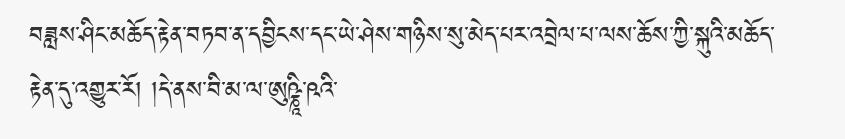བཟླས་ཤིང་མཆོད་རྟེན་བཏབ་ན་དབྱིངས་དང་ཡེ་ཤེས་གཉིས་སུ་མེད་པར་འབྲེལ་པ་ལས་ཆོས་ཀྱི་སྐུའི་མཆོད་རྟེན་དུ་འགྱུར་རོ། །དེ་ནས་བི་མ་ལ་ཨུཥྞཱི་ཥའི་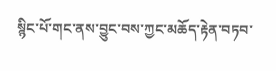སྙིང་པོ་གང་ནས་བྱུང་བས་ཀྱང་མཆོད་རྟེན་བཏབ་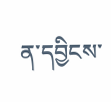ན་དབྱིངས་